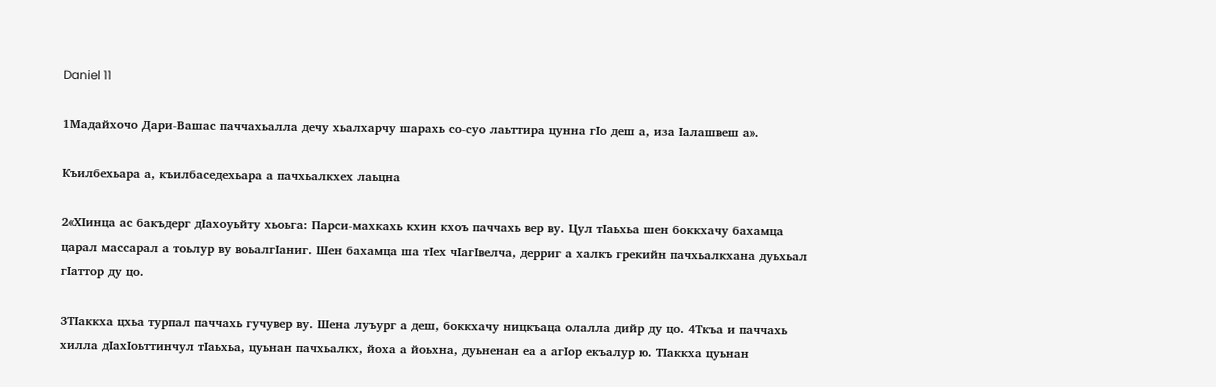Daniel 11

1Мадайхочо Дари-Вашас паччахьалла дечу хьалхарчу шарахь со-суо лаьттира цунна гӀо деш а, иза Ӏалашвеш а».

Къилбехьара а, къилбаседехьара а пачхьалкхех лаьцна

2«ХӀинца ас бакъдерг дӀахоуьйту хьоьга: Парси-махкахь кхин кхоъ паччахь вер ву. Цул тӀаьхьа шен боккхачу бахамца царал массарал а тоьлур ву воьалгӀаниг. Шен бахамца ша тӀех чӀагӀвелча, дерриг а халкъ грекийн пачхьалкхана дуьхьал гӀаттор ду цо.

3ТӀаккха цхьа турпал паччахь гучувер ву. Шена луъург а деш, боккхачу ницкъаца олалла дийр ду цо. 4Ткъа и паччахь хилла дӀахӀоьттинчул тӀаьхьа, цуьнан пачхьалкх, йоха а йоьхна, дуьненан еа а агӀор екъалур ю. ТӀаккха цуьнан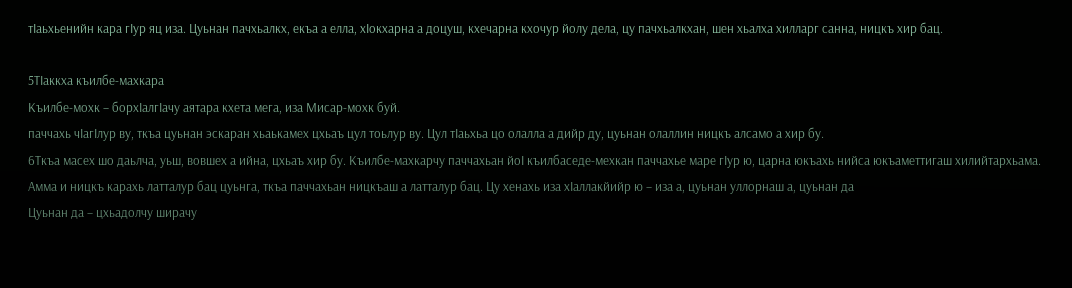тӀаьхьенийн кара гӀур яц иза. Цуьнан пачхьалкх, екъа а елла, хӀокхарна а доцуш, кхечарна кхочур йолу дела, цу пачхьалкхан, шен хьалха хилларг санна, ницкъ хир бац.

5ТӀаккха къилбе-махкара
Къилбе-мохк – борхӀалгӀачу аятара кхета мега, иза Мисар-мохк буй.
паччахь чӀагӀлур ву, ткъа цуьнан эскаран хьаькамех цхьаъ цул тоьлур ву. Цул тӀаьхьа цо олалла а дийр ду, цуьнан олаллин ницкъ алсамо а хир бу.
6Ткъа масех шо даьлча, уьш, вовшех а ийна, цхьаъ хир бу. Къилбе-махкарчу паччахьан йоӀ къилбаседе-мехкан паччахье маре гӀур ю, царна юкъахь нийса юкъаметтигаш хилийтархьама. Амма и ницкъ карахь латталур бац цуьнга, ткъа паччахьан ницкъаш а латталур бац. Цу хенахь иза хӀаллакйийр ю – иза а, цуьнан уллорнаш а, цуьнан да
Цуьнан да – цхьадолчу ширачу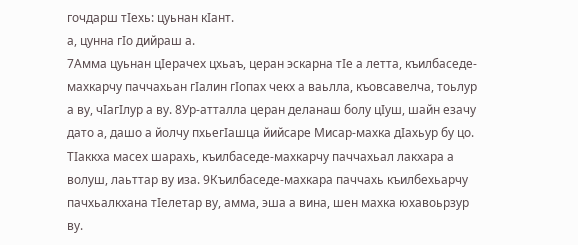гочдарш тӀехь: цуьнан кӀант.
а, цунна гӀо дийраш а.
7Амма цуьнан цӀерачех цхьаъ, церан эскарна тӀе а летта, къилбаседе-махкарчу паччахьан гӀалин гӀопах чекх а ваьлла, къовсавелча, тоьлур а ву, чӀагӀлур а ву. 8Ур-атталла церан деланаш болу цӀуш, шайн езачу дато а, дашо а йолчу пхьегӀашца йийсаре Мисар-махка дӀахьур бу цо. ТӀаккха масех шарахь, къилбаседе-махкарчу паччахьал лакхара а волуш, лаьттар ву иза. 9Къилбаседе-махкара паччахь къилбехьарчу пачхьалкхана тӀелетар ву, амма, эша а вина, шен махка юхавоьрзур ву.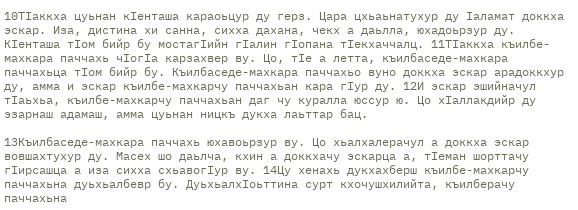10ТӀаккха цуьнан кӀенташа караоьцур ду герз. Цара цхьаьнатухур ду Ӏаламат доккха эскар. Иза, дистина хи санна, сихха дахана, чекх а даьлла, юхадоьрзур ду. КӀенташа тӀом бийр бу мостагӀийн гӀалин гӀопана тӀекхаччалц. 11ТӀаккха къилбе-махкара паччахь чӀогӀа карзахвер ву. Цо, тӀе а летта, къилбаседе-махкара паччахьца тӀом бийр бу. Къилбаседе-махкара паччахьо вуно доккха эскар арадоккхур ду, амма и эскар къилбе-махкарчу паччахьан кара гӀур ду. 12И эскар эшийначул тӀаьхьа, къилбе-махкарчу паччахьан даг чу куралла юссур ю. Цо хӀаллакдийр ду эзарнаш адамаш, амма цуьнан ницкъ дукха лаьттар бац.

13Къилбаседе-махкара паччахь юхавоьрзур ву. Цо хьалхалерачул а доккха эскар вовшахтухур ду. Масех шо даьлча, кхин а доккхачу эскарца а, тӀеман шорттачу гӀирсашца а иза сихха схьавогӀур ву. 14Цу хенахь дукхахберш къилбе-махкарчу паччахьна дуьхьалбевр бу. ДуьхьалхӀоьттина сурт кхочушхилийта, къилберачу паччахьна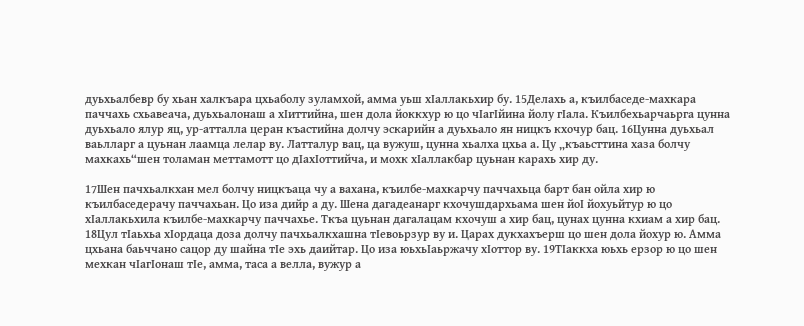дуьхьалбевр бу хьан халкъара цхьаболу зуламхой, амма уьш хӀаллакьхир бу. 15Делахь а, къилбаседе-махкара паччахь схьавеача, дуьхьалонаш а хӀиттийна, шен дола йоккхур ю цо чӀагӀйина йолу гӀала. Къилбехьарчаьрга цунна дуьхьало ялур яц, ур-атталла церан къастийна долчу эскарийн а дуьхьало ян ницкъ кхочур бац. 16Цунна дуьхьал ваьлларг а цуьнан лаамца лелар ву. Латталур вац, ца вужуш, цунна хьалха цхьа а. Цу „къаьсттина хаза болчу махкахь“шен толаман меттамотт цо дӀахӀоттийча, и мохк хӀаллакбар цуьнан карахь хир ду.

17Шен пачхьалкхан мел болчу ницкъаца чу а вахана, къилбе-махкарчу паччахьца барт бан ойла хир ю къилбаседерачу паччахьан. Цо иза дийр а ду. Шена дагадеанарг кхочушдархьама шен йоӀ йохуьйтур ю цо хӀаллакьхила къилбе-махкарчу паччахье. Ткъа цуьнан дагалацам кхочуш а хир бац, цунах цунна кхиам а хир бац. 18Цул тӀаьхьа хӀордаца доза долчу пачхьалкхашна тӀевоьрзур ву и. Царах дукхахъерш цо шен дола йохур ю. Амма цхьана баьччано сацор ду шайна тӀе эхь даийтар. Цо иза юьхьӀаьржачу хӀоттор ву. 19ТӀаккха юьхь ерзор ю цо шен мехкан чӀагӀонаш тӀе, амма, таса а велла, вужур а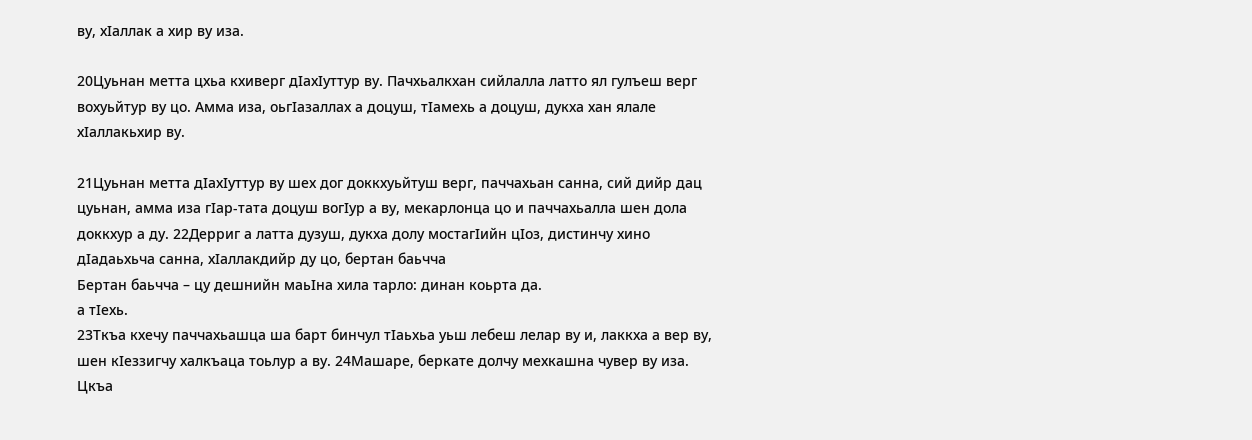ву, хӀаллак а хир ву иза.

20Цуьнан метта цхьа кхиверг дӀахӀуттур ву. Пачхьалкхан сийлалла латто ял гулъеш верг вохуьйтур ву цо. Амма иза, оьгӀазаллах а доцуш, тӀамехь а доцуш, дукха хан ялале хӀаллакьхир ву.

21Цуьнан метта дӀахӀуттур ву шех дог доккхуьйтуш верг, паччахьан санна, сий дийр дац цуьнан, амма иза гӀар-тата доцуш вогӀур а ву, мекарлонца цо и паччахьалла шен дола доккхур а ду. 22Дерриг а латта дузуш, дукха долу мостагӀийн цӀоз, дистинчу хино дӀадаьхьча санна, хӀаллакдийр ду цо, бертан баьчча
Бертан баьчча – цу дешнийн маьӀна хила тарло: динан коьрта да.
а тӀехь.
23Ткъа кхечу паччахьашца ша барт бинчул тӀаьхьа уьш лебеш лелар ву и, лаккха а вер ву, шен кӀеззигчу халкъаца тоьлур а ву. 24Машаре, беркате долчу мехкашна чувер ву иза. Цкъа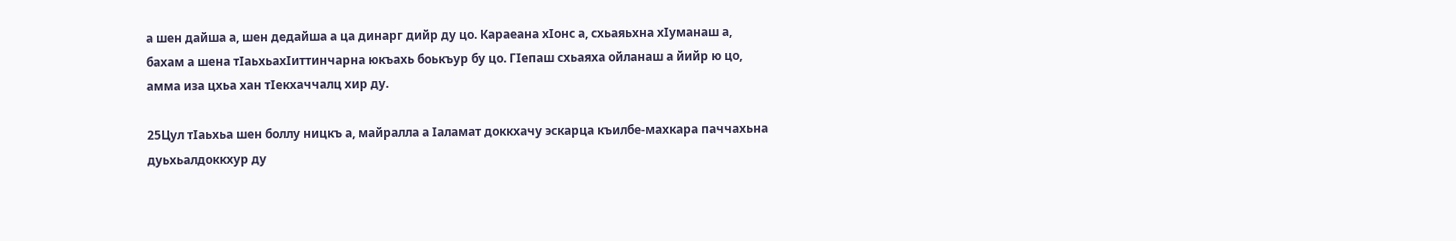а шен дайша а, шен дедайша а ца динарг дийр ду цо. Караеана хӀонс а, схьаяьхна хӀуманаш а, бахам а шена тӀаьхьахӀиттинчарна юкъахь боькъур бу цо. ГӀепаш схьаяха ойланаш а йийр ю цо, амма иза цхьа хан тӀекхаччалц хир ду.

25Цул тӀаьхьа шен боллу ницкъ а, майралла а Ӏаламат доккхачу эскарца къилбе-махкара паччахьна дуьхьалдоккхур ду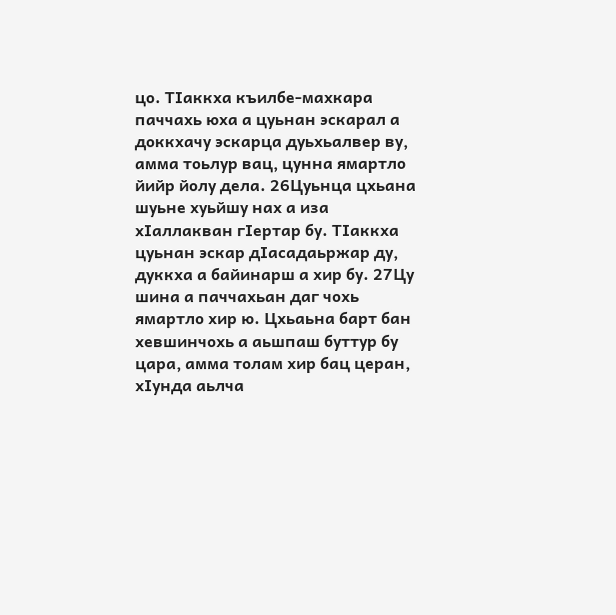цо. ТӀаккха къилбе-махкара паччахь юха а цуьнан эскарал а доккхачу эскарца дуьхьалвер ву, амма тоьлур вац, цунна ямартло йийр йолу дела. 26Цуьнца цхьана шуьне хуьйшу нах а иза хӀаллакван гӀертар бу. ТӀаккха цуьнан эскар дӀасадаьржар ду, дуккха а байинарш а хир бу. 27Цу шина а паччахьан даг чохь ямартло хир ю. Цхьаьна барт бан хевшинчохь а аьшпаш буттур бу цара, амма толам хир бац церан, хӀунда аьлча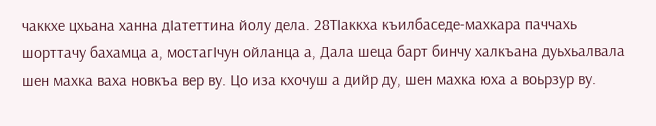чаккхе цхьана ханна дӀатеттина йолу дела. 28ТӀаккха къилбаседе-махкара паччахь шорттачу бахамца а, мостагӀчун ойланца а, Дала шеца барт бинчу халкъана дуьхьалвала шен махка ваха новкъа вер ву. Цо иза кхочуш а дийр ду, шен махка юха а воьрзур ву.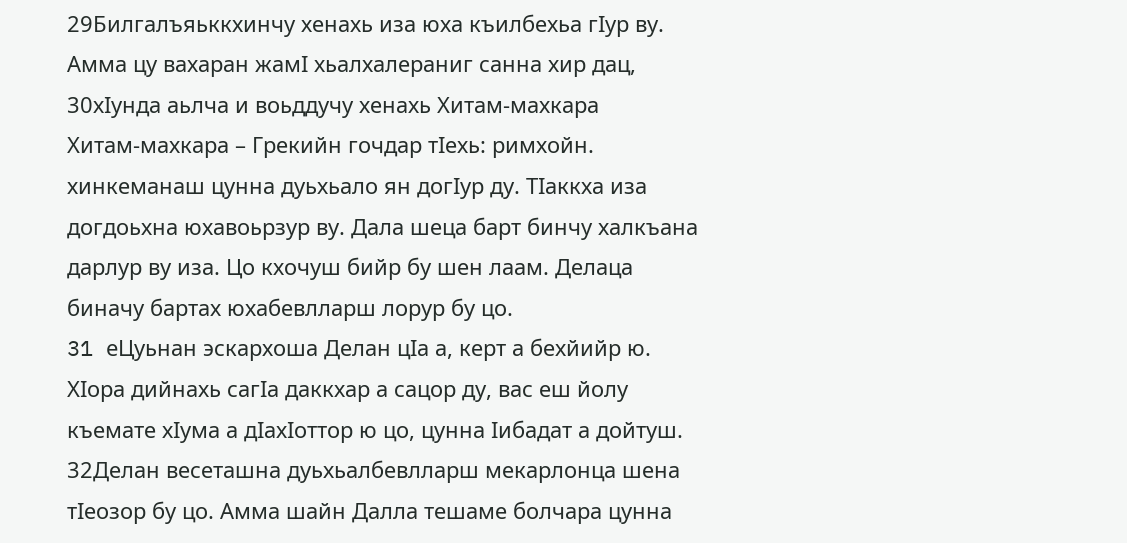29Билгалъяьккхинчу хенахь иза юха къилбехьа гӀур ву. Амма цу вахаран жамӀ хьалхалераниг санна хир дац, 30хӀунда аьлча и воьддучу хенахь Хитам-махкара
Хитам-махкара – Грекийн гочдар тӀехь: римхойн.
хинкеманаш цунна дуьхьало ян догӀур ду. ТӀаккха иза догдоьхна юхавоьрзур ву. Дала шеца барт бинчу халкъана дарлур ву иза. Цо кхочуш бийр бу шен лаам. Делаца биначу бартах юхабевлларш лорур бу цо.
31 eЦуьнан эскархоша Делан цӀа а, керт а бехйийр ю. ХӀора дийнахь сагӀа даккхар а сацор ду, вас еш йолу къемате хӀума а дӀахӀоттор ю цо, цунна Ӏибадат а дойтуш. 32Делан весеташна дуьхьалбевлларш мекарлонца шена тӀеозор бу цо. Амма шайн Далла тешаме болчара цунна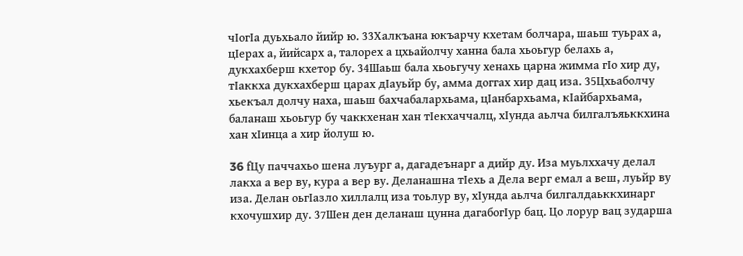чӀогӀа дуьхьало йийр ю. 33Халкъана юкъарчу кхетам болчара, шаьш туьрах а, цӀерах а, йийсарх а, талорех а цхьайолчу ханна бала хьоьгур белахь а, дукхахберш кхетор бу. 34Шаьш бала хьоьгучу хенахь царна жимма гӀо хир ду, тӀаккха дукхахберш царах дӀауьйр бу, амма доггах хир дац иза. 35Цхьаболчу хьекъал долчу наха, шаьш бахчабалархьама, цӀанбархьама, кӀайбархьама, баланаш хьоьгур бу чаккхенан хан тӀекхаччалц, хӀунда аьлча билгалъяьккхина хан хӀинца а хир йолуш ю.

36 fЦу паччахьо шена луъург а, дагадеънарг а дийр ду. Иза муьлххачу делал лакха а вер ву, кура а вер ву. Деланашна тӀехь а Дела верг емал а веш, луьйр ву иза. Делан оьгӀазло хиллалц иза тоьлур ву, хӀунда аьлча билгалдаьккхинарг кхочушхир ду. 37Шен ден деланаш цунна дагабогӀур бац. Цо лорур вац зударша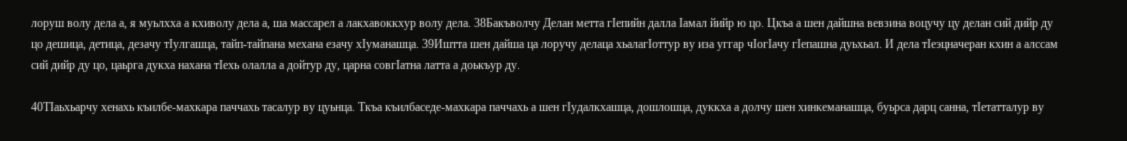лоруш волу дела а, я муьлхха а кхиволу дела а, ша массарел а лакхавоккхур волу дела. 38Бакъволчу Делан метта гӀепийн далла Ӏамал йийр ю цо. Цкъа а шен дайшна вевзина воцучу цу делан сий дийр ду цо дешица, детица, дезачу тӀулгашца, тайп-тайпана механа езачу хӀуманашца. 39Иштта шен дайша ца лоручу делаца хьалагӀоттур ву иза уггар чӀогӀачу гӀепашна дуьхьал. И дела тӀеэцначеран кхин а алссам сий дийр ду цо, цаьрга дукха нахана тӀехь олалла а дойтур ду, царна совгӀатна латта а доькъур ду.

40ТӀаьхьарчу хенахь къилбе-махкара паччахь тасалур ву цуьнца. Ткъа къилбаседе-махкара паччахь а шен гӀудалкхашца, дошлошца, дуккха а долчу шен хинкеманашца, буьрса дарц санна, тӀетатталур ву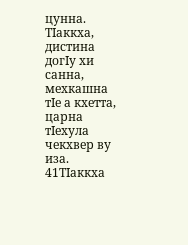цунна. ТӀаккха, дистина догӀу хи санна, мехкашна тӀе а кхетта, царна тӀехула чекхвер ву иза. 41ТӀаккха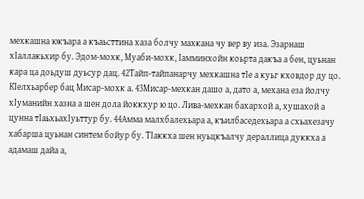мехкашна юкъара а къаьсттина хаза болчу махкана чу вер ву иза. Эзарнаш хӀаллакьхир бу. Эдом-мохк, Муаби-мохк, Ӏамминхойн коьрта дакъа а бен, цуьнан кара ца доьдуш дуьсур дац. 42Тайп-тайпанарчу мехкашна тӀе а куьг кховдор ду цо. КӀелхьарбер бац Мисар-мохк а. 43Мисар-мехкан дашо а, дато а, механа еза йолчу хӀуманийн хазна а шен дола йоккхур ю цо. Лива-мехкан бахархой а, хушахой а цунна тӀаьхьахӀуьттур бу. 44Амма малхбалехьара а, къилбаседехьара а схьахезачу хабарша цуьнан синтем бойур бу. ТӀаккха шен нуьцкъалчу дераллица дуккха а адамаш дайа а,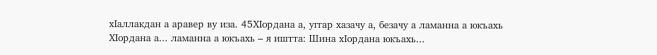хӀаллакдан а аравер ву иза. 45ХӀордана а, уггар хазачу а, безачу а ламанна а юкъахь
ХӀордана а... ламанна а юкъахь – я иштта: Шина хӀордана юкъахь...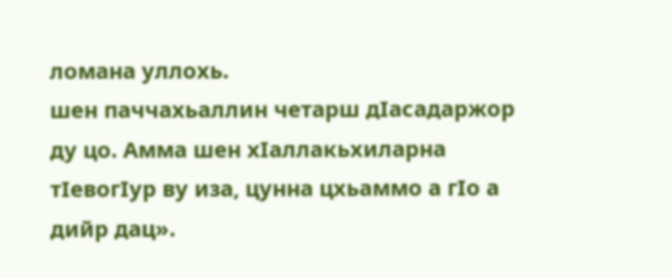ломана уллохь.
шен паччахьаллин четарш дӀасадаржор ду цо. Амма шен хӀаллакьхиларна тӀевогӀур ву иза, цунна цхьаммо а гӀо а дийр дац».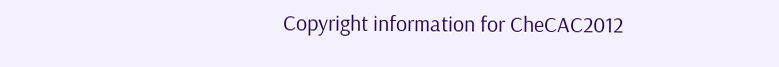Copyright information for CheCAC2012